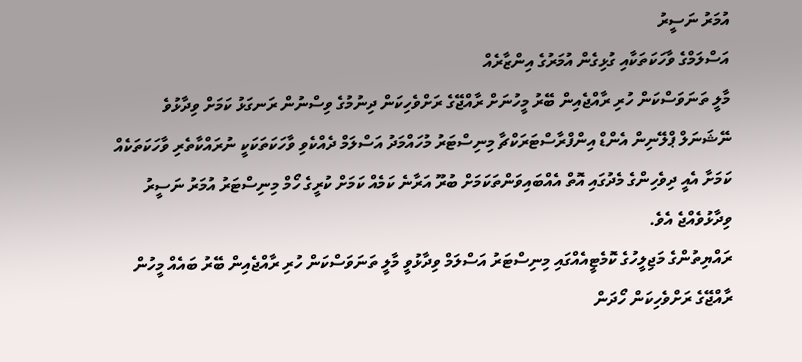އުމަރު ނަސީރު
އަސްލަމްގެ ވާހަކަތަކާއި ގުޅިގެން އުމަރުގެ އިންޒާރެއް
މާލީ ތަނަވަސްކަން ހުރި ރާއްޖެއިން ބޭރު މީހުނަށް ރާއްޖޭގެ ރަށްވެހިކަން ދިނުމުގެ ވިސްނުން ރަނގަޅު ކަމަށް ވިދާޅުވެ ނޭޝަނަލް ޕްލޭނިން އެންޑް އިންފްރާސްޓަރަކްޗާ މިނިސްޓަރު މުހައްމަދު އަސްލަމް ދެއްކެވި ވާހަކަތަކަކީ ނުރައްކާތެރި ވާހަކަތަކެއް ކަމަށާ އެއީ ދިވެހިންގެ މެދުގައި އޮތް އެއްބައިވަންތަކަމަށް ބުރޫ އަރާނެ ކަމެއް ކަމަށް ކުރީގެ ހޯމް މިނިސްޓަރު އުމަރު ނަސީރު ވިދާޅުވެއްޖެ އެވެ.
ރައްޔިތުންގެ މަޖިލީހުގެ ކޮމެޓީއެއްގައި މިނިސްޓަރު އަސްލަމް ވިދާޅުވީ މާލީ ތަނަވަސްކަން ހުރި ރާއްޖެއިން ބޭރު ބައެއް މީހުން ރާއްޖޭގެ ރަށްވެހިކަން ހޯދަން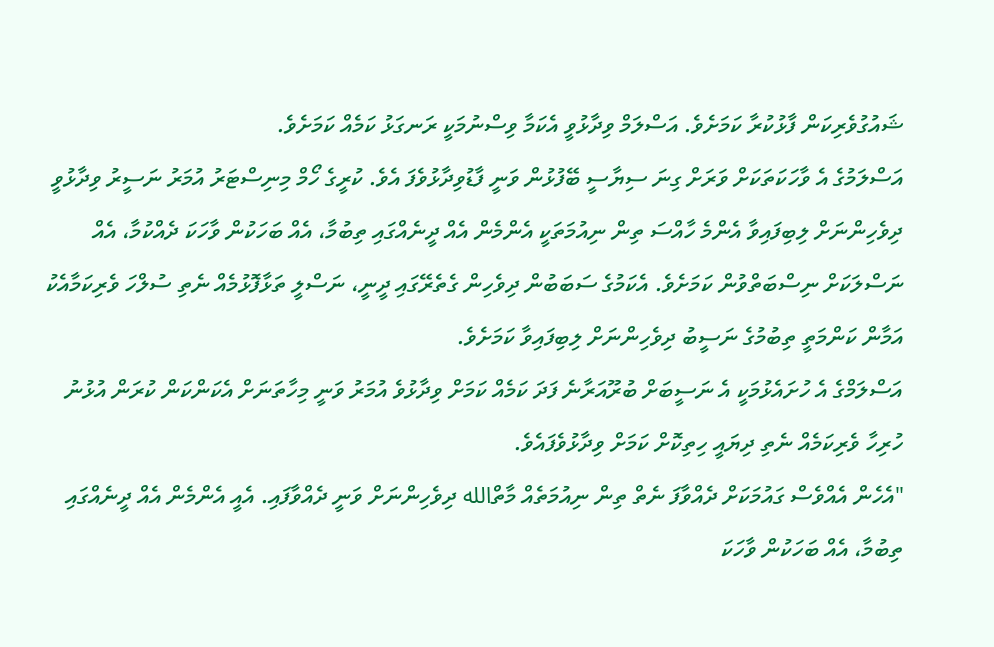ޝައުގުވެރިކަން ފާޅުކުރާ ކަމަށެވެ. އަސްލަމް ވިދާޅުވީ އެކަމާ ވިސްނުމަކީ ރަނގަޅު ކަމެއް ކަމަށެވެ.
އަސްލަމުގެ އެ ވާހަކަތަކަށް ވަރަށް ގިނަ ސިޔާސީ ބޭފުޅުން ވަނީ ފާޑުވިދާޅުވެފަ އެވެ. ކުރީގެ ހޯމް މިނިސްޓަރު އުމަރު ނަސީރު ވިދާޅުވީ ދިވެހިންނަށް ލިބިފައިވާ އެންމެ ހާއްސަ ތިން ނިއުމަތަކީ އެންމެން އެއް ދީނެއްގައި ތިބުމާ، އެއް ބަހަކުން ވާހަކަ ދެއްކުމާ، އެއް ނަސްލަކަށް ނިސްބަތްވުން ކަމަށެވެ. އެކަމުގެ ސަބަބުން ދިވެހިން ގެތެރޭގައި ދީނީ، ނަސްލީ ތަޅާފޮޅުމެއް ނެތި ސުލްހަ ވެރިކަމާއެކު އަމާން ކަންމަތީ ތިބުމުގެ ނަސީބު ދިވެހިންނަށް ލިބިފައިވާ ކަމަށެވެ.
އަސްލަމްގެ އެ ހުށައެޅުމަކީ އެ ނަސީބަށް ބުރޫއަރާނެ ފަދަ ކަމެއް ކަމަށް ވިދާޅުވެ އުމަރު ވަނީ މިހާތަނަށް އެކަންކަން ކުރަން އުޅުނު ހުރިހާ ވެރިކަމެއް ނެތި ދިޔައީ ހިތިކޮށް ކަމަށް ވިދާޅުވެފައެވެ.
"އެހެން އެއްވެސް ގައުމަކަށް ދެއްވާފަ ނެތް ތިން ނިއުމަތެއް މާތްالله ދިވެހިންނަށް ވަނީ ދެއްވާފައި. އެއީ އެންމެން އެއް ދީނެއްގައި ތިބުމާ، އެއް ބަހަކުން ވާހަކަ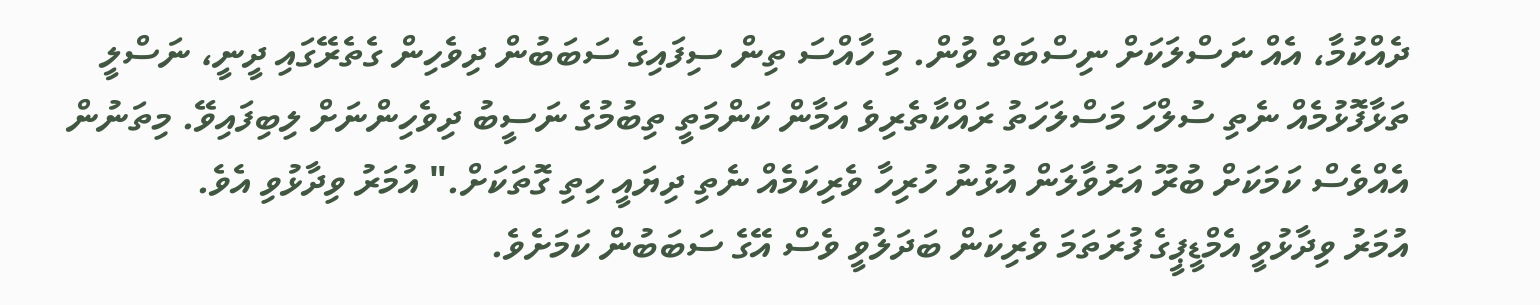ދެއްކުމާ، އެއް ނަސްލަކަށް ނިސްބަތް ވުން. މި ހާއްސަ ތިން ސިފައިގެ ސަބަބުން ދިވެހިން ގެތެރޭގައި ދީނީ، ނަސްލީ ތަޅާފޮޅުމެއް ނެތި ސުލްހަ މަސްލަހަތު ރައްކާތެރިވެ އަމާން ކަންމަތީ ތިބުމުގެ ނަސީބު ދިވެހިންނަށް ލިބިފައިވޭ. މިތަނުން އެއްވެސް ކަމަކަށް ބުރޫ އަރުވާލަން އުޅުނު ހުރިހާ ވެރިކަމެއް ނެތި ދިޔައީ ހިތި ގޮތަކަށް." އުމަރު ވިދާޅުވި އެވެ.
އުމަރު ވިދާޅުވީ އެމްޑީޕީގެ ފުރަތަމަ ވެރިކަން ބަދަލުވީ ވެސް އޭގެ ސަބަބުން ކަމަށެވެ.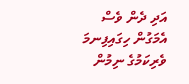އަދި ދެން ވެސް އެމަގުން ހިގައިފިނމަ ވެރިކަމުގެ ނިމުން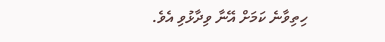ހިތިވާނެ ކަމަށް އޭނާ ވިދާޅުވި އެވެ.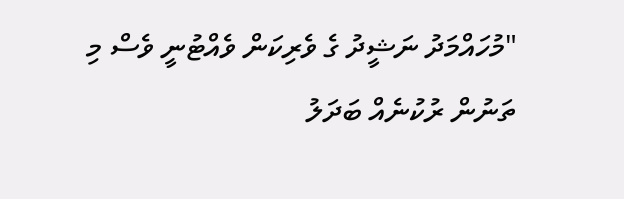"މުހައްމަދު ނަޝީދު ގެ ވެރިކަން ވެއްޓުނީ ވެސް މި ތަނުން ރުކުނެއް ބަދަލު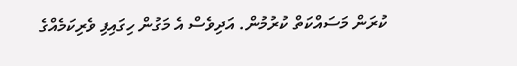ކުރަން މަސައްކަތް ކުރުމުން. އަދިވެސް އެ މަގުން ހިގައިފި ވެރިކަމެއްގެ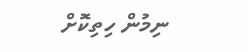ނިމުން ހިތިކޮށް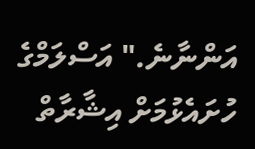އަންނާނެ." އަސްލަމްގެ ހުށައެޅުމަށް އިޝާރާތް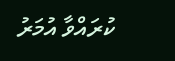ކުރައްވާ އުމަރު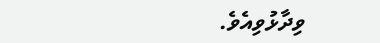ވިދާޅުވިއެވެ.